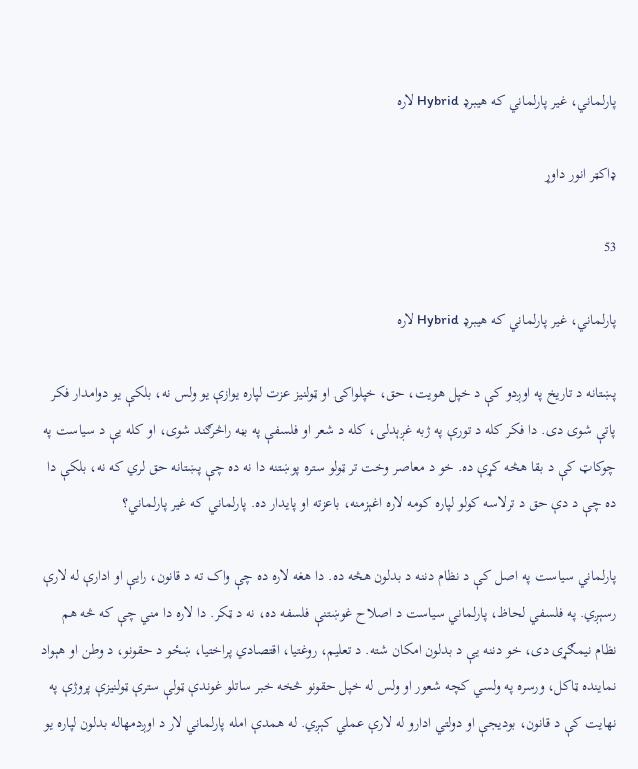پارلماني، غیر پارلماني که هیبرډ Hybrid لاره

ډاکټر انور داوړ

53

پارلماني، غیر پارلماني که هیبرډ Hybrid لاره

پښتانه د تاریخ په اوږدو کې د خپل هویت، حق، خپلواکۍ او ټولنیز عزت لپاره یوازې یو ولس نه، بلکې یو دوامدار فکر پاتې شوی دی. دا فکر کله د تورې په ژبه غږېدلی، کله د شعر او فلسفې په بڼه راڅرګند شوی، او کله یې د سیاست په چوکاټ کې د بقا هڅه کړې ده. خو د معاصر وخت تر ټولو ستره پوښتنه دا نه ده چې پښتانه حق لري که نه، بلکې دا ده چې د دې حق د ترلاسه کولو لپاره کومه لاره اغېزمنه، باعزته او پایدار ده. پارلماني که غیر پارلماني؟

پارلماني سیاست په اصل کې د نظام دننه د بدلون هڅه ده. دا هغه لاره ده چې واک ته د قانون، رایې او ادارې له لارې رسېږي. په فلسفي لحاظ، پارلماني سیاست د اصلاح غوښتنې فلسفه ده، نه د ټکر. دا لاره دا مني چې که څه هم نظام نیمګړی دی، خو دننه یې د بدلون امکان شته. د تعلیم، روغتیا، اقتصادي پراختیا، ښځو د حقونو، د وطن او هېواد نماينده ټاکل، ورسره په ولسي کچه شعور او ولس له خپل حقونو څخه خبر ساتلو غوندې ټولې سترې ټولنیزې پروژې په نهایت کې د قانون، بودیجې او دولتي ادارو له لارې عملي کېږي. له همدې امله پارلماني لار د اوږدمهاله بدلون لپاره یو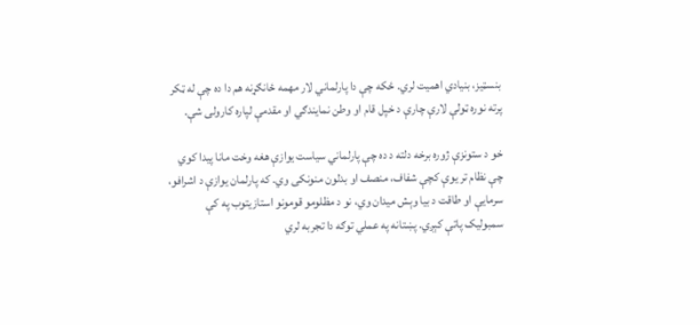بنسټیز، بنيادي اهمیت لري. ځکه چې دا پارلماني لار مهمه ځانګړنه هم دا ده چې له ټکر پرته نوره ټولې لارې چارې د خپل قام او وطن نمايندګي او مقدمې لپاره کارولی شې.

خو د ستونزې ژوره برخه دلته د ده چې پارلماني سیاست یوازې هغه وخت مانا پیدا کوي چې نظام تر یوې کچې شفاف، منصف او بدلون منونکی وي. که پارلمان یوازې د اشرافو، سرمایې او طاقت د بیا وېش میدان وي، نو د مظلومو قومونو استازیتوب په کې سمبولیک پاتې کېږي. پښتانه په عملي توګه دا تجربه لري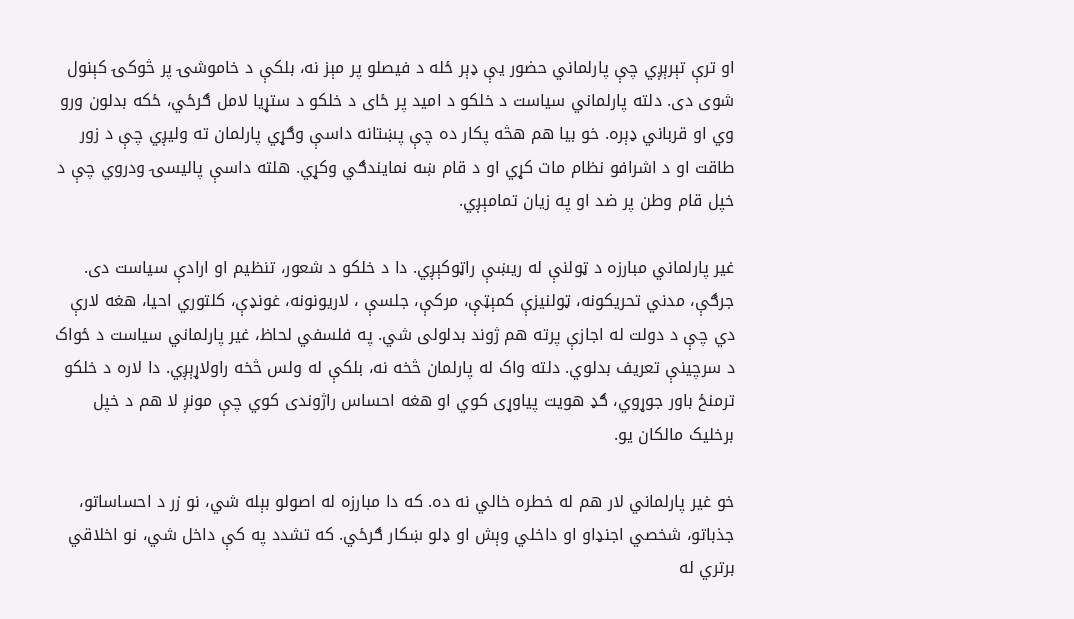او ترې تېرېږي چې پارلماني حضور یې ډېر ځله د فیصلو پر مېز نه، بلکې د خاموشۍ پر څوکۍ کېنول شوی دی. دلته پارلماني سیاست د خلکو د امید پر ځای د خلکو د ستړیا لامل ګرځي، ځکه بدلون ورو وي او قرباني ډېره. خو بيا هم هڅه پکار ده چې پښتانه داسې وګړي پارلمان ته ولیږي چې د زور طاقت او د اشرافو نظام مات کړي او د قام ښه نمایندګي وکړي. هلته داسې پالیسۍ ودروي چې د خپل قام وطن پر ضد او په زيان تمامېږي.

غیر پارلماني مبارزه د ټولنې له ریښې راټوکېږي. دا د خلکو د شعور، تنظیم او ارادې سیاست دی. جرګې، مدني تحریکونه، ټولنیزې کمېټې، مرکې، جلسې ، لاریونونه، غونډې، کلتوري احیا، هغه لارې دي چې د دولت له اجازې پرته هم ژوند بدلولی شي. په فلسفي لحاظ، غیر پارلماني سیاست د ځواک د سرچینې تعریف بدلوي. دلته واک له پارلمان څخه نه، بلکې له ولس څخه راولاړېږي. دا لاره د خلکو ترمنځ باور جوړوي، ګډ هویت پیاوړی کوي او هغه احساس راژوندی کوي چې مونږ لا هم د خپل برخلیک مالکان یو.

خو غیر پارلماني لار هم له خطره خالي نه ده. که دا مبارزه له اصولو بېله شي، نو زر د احساساتو، جذباتو، شخصي اجنډاو او داخلي وېش او ډلو ښکار ګرځي. که تشدد په کې داخل شي، نو اخلاقي برتري له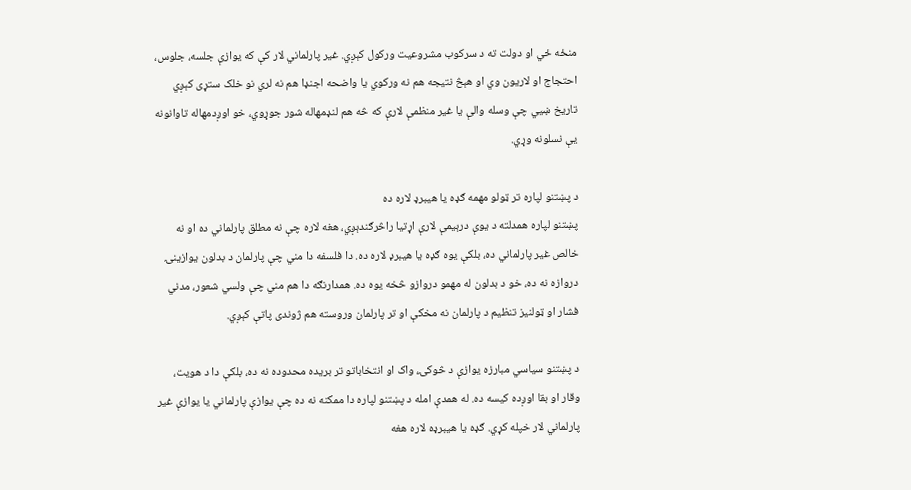منځه ځي او دولت ته د سرکوب مشروعیت ورکول کېږي. غير پارلماني لار کې که یوازې جلسه، جلوس، احتجاج او لاریون وي او هېڅ نتیجه هم نه ورکوي یا واضحه اجنډا هم نه لري نو خلک ستړی کېږي تاریخ ښيي چې وسله‌ والې یا غیر منظمې لارې که څه هم لنډمهاله شور جوړوي، خو اوږدمهاله تاوانونه یې نسلونه وړي.

د پښتنو لپاره تر ټولو مهمه ګډه یا هیبرډ لاره ده
پښتنو لپاره همدلته د یوې درېیمې لارې اړتیا راڅرګندېږي، هغه لاره چې نه مطلق پارلماني ده او نه خالص غیر پارلماني ده، بلکې یوه ګډه یا هیبرډ لاره ده. دا فلسفه دا مني چې پارلمان د بدلون یوازینۍ دروازه نه ده، خو د بدلون له مهمو دروازو څخه یوه ده. همدارنګه دا هم مني چې ولسي شعور، مدني فشار او ټولنیز تنظیم د پارلمان نه مخکې او تر پارلمان وروسته هم ژوندی پاتې کېږي.

د پښتنو سیاسي مبارزه یوازې د څوکۍ، واک او انتخاباتو تر بریده محدوده نه ده، بلکې دا د هویت، وقار او بقا اوږده کیسه ده. له همدې امله د پښتنو لپاره دا ممکنه نه ده چې یوازې پارلماني یا یوازې غیر پارلماني لار خپله کړي. ګډه یا هیبرډه لاره هغه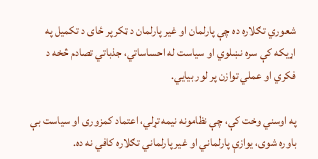شعوري تګلاره ده چې پارلمان او غیر پارلمان د ټکر پر ځای د تکمیل په اړیکه کې سره نښلوي او سیاست له احساساتي، جذباتي تصادم څخه د فکري او عملي توازن پر لور بیايي.

په اوسني وخت کې، چې نظامونه نیمه تړلي، اعتماد کمزوری او سیاست بې‌ باوره شوی، یوازې پارلماني او غير پارلماني تګلاره کافي نه ده.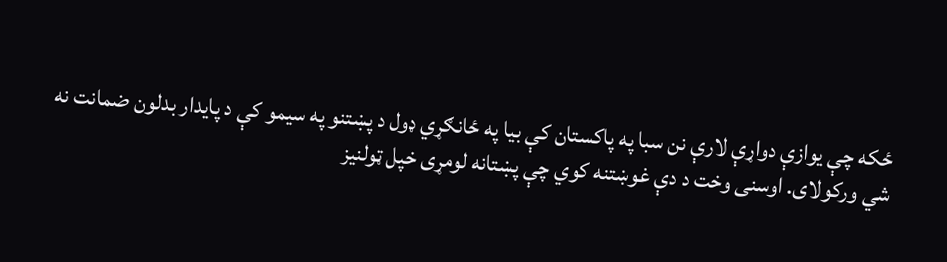ځکه چې یوازې دواړې لارې نن سبا په پاکستان کې بیا په ځانګړي ډول د پښتنو په سیمو کې د پایدار بدلون ضمانت نه شي ورکولای. اوسنی وخت د دې غوښتنه کوي چې پښتانه لومړی خپل ټولنیز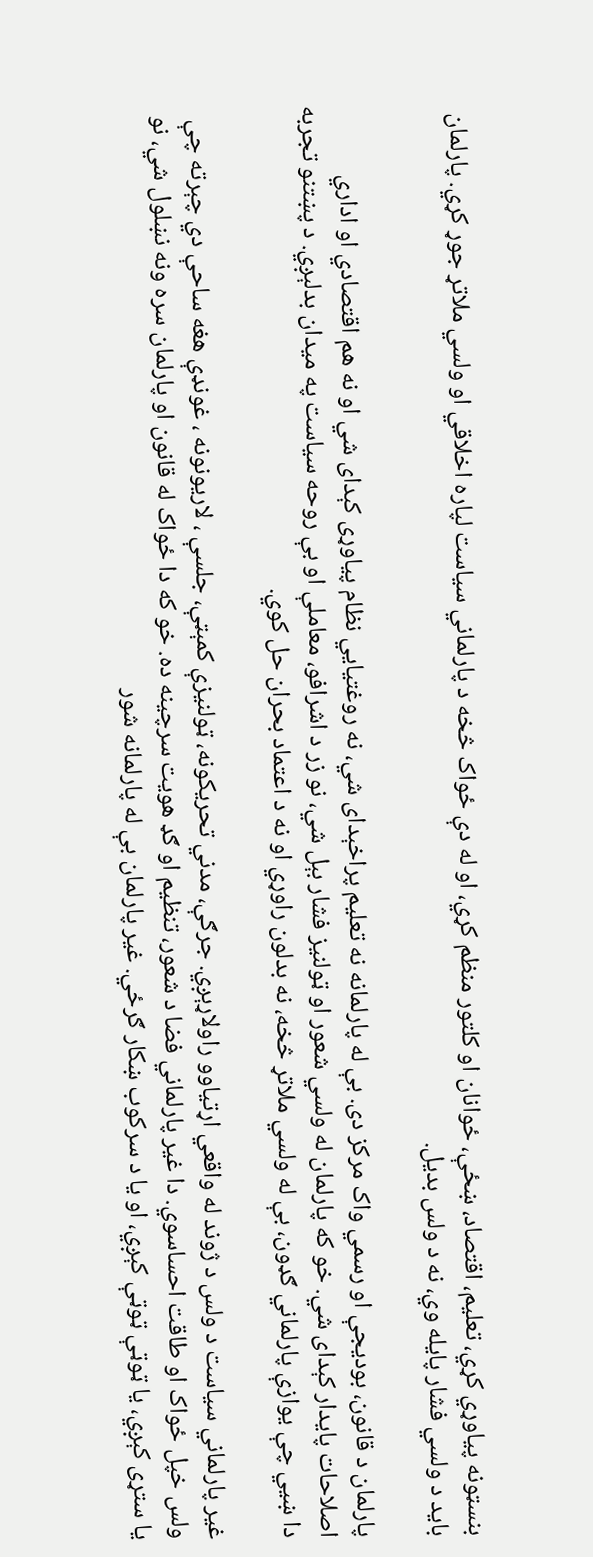بنسټونه پیاوړي کړي، تعلیم، اقتصاد، ښځې، ځوانان او کلتور منظم کړي، او له دې ځواک څخه د پارلماني سیاست لپاره اخلاقي او ولسي ملاتړ جوړ کړي. پارلمان باید د ولسي فشار پایله وي، نه د ولس بدیل.

پارلمان د قانون، بودیجې او رسمي واک مرکز دی. بې له پارلمانه نه تعلیم پراخېدای شي، نه روغتیايي نظام پیاوړی کېدای شي او نه هم اقتصادي او اداري اصلاحات پایدار کېدای شي. خو که پارلمان له ولسي شعور او ټولنیز فشار بېل شي، نو زر د اشرافو، معاملې او بې‌ روحه سیاست په میدان بدلېږي. د پښتنو تجربه دا ښيي چې یوازې پارلماني ګډون، بې له ولسي ملاتړ څخه، نه بدلون راوړي او نه د اعتماد بحران حل کوي.

غیر پارلماني سیاست د ولس د ژوند له واقعي اړتیاوو راولاړېږي. جرګې، مدني تحریکونه، ټولنیزې کمېټې، جلسې ، لاریونونه ، غونډې هغه ساحې دي چېرته چې ولس خپل ځواک او طاقت احساسوي. دا غیر پارلماني فضا د شعور، تنظیم او ګډ هویت سرچینه ده. خو که دا ځواک له قانون او پارلمان سره ونه نښلول شي، نو یا ستړی کېږي، یا ټوټې ټوټې کېږي، او یا د سرکوب ښکار ګرځي. غیر پارلمان بې له پارلمانه شور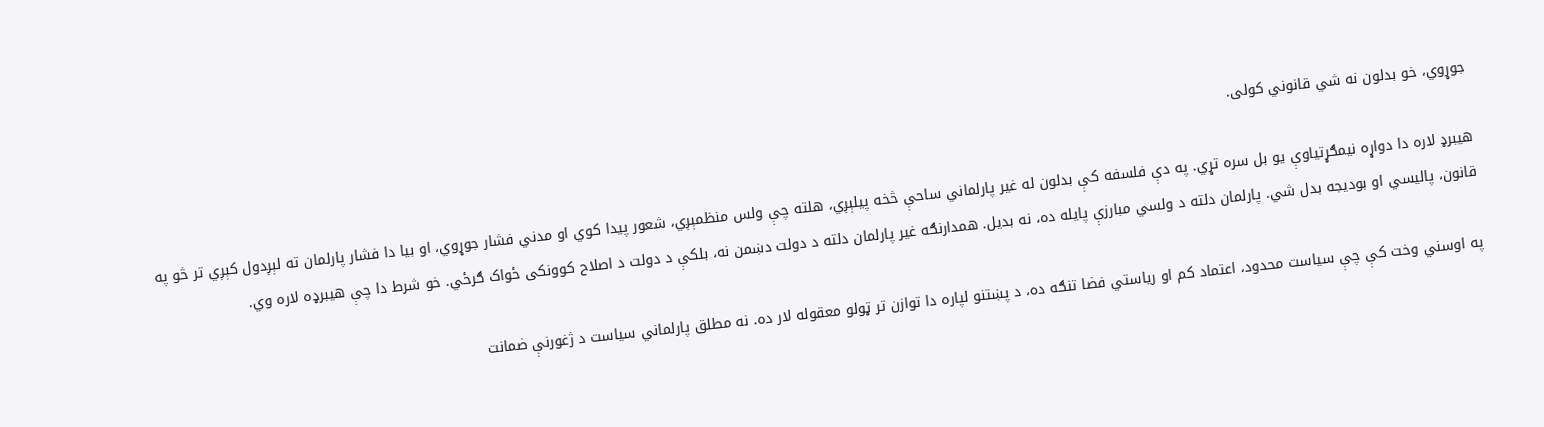جوړوي، خو بدلون نه شي قانوني کولی.

هیبرډ لاره دا دواړه نیمګړتیاوې یو بل سره تړي. په دې فلسفه کې بدلون له غیر پارلماني ساحې څخه پیلېږي، هلته چې ولس منظمېږي، شعور پیدا کوي او مدني فشار جوړوي، او بیا دا فشار پارلمان ته لېږدول کېږي تر څو په قانون، پالیسي او بودیجه بدل شي. پارلمان دلته د ولسي مبارزې پایله ده، نه بدیل. همدارنګه غیر پارلمان دلته د دولت دښمن نه، بلکې د دولت د اصلاح کوونکی ځواک ګرځي. خو شرط دا چې هیبرډه لاره وي.

په اوسني وخت کې چې سیاست محدود، اعتماد کم او ریاستي فضا تنګه ده، د پښتنو لپاره دا توازن تر ټولو معقوله لار ده. نه مطلق پارلماني سیاست د ژغورنې ضمانت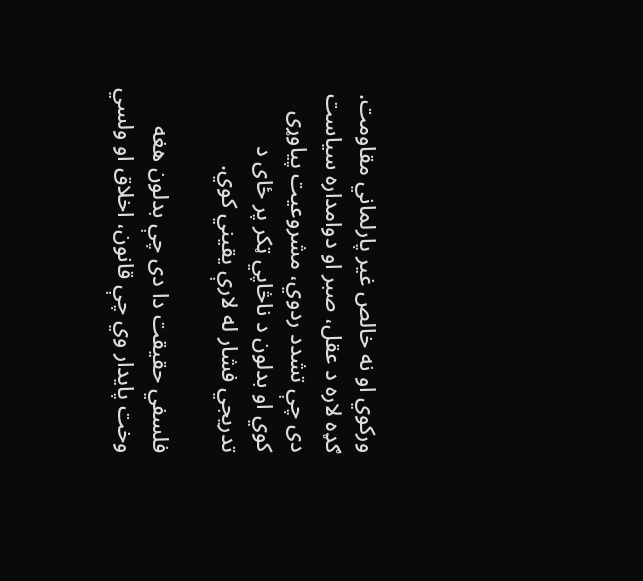ورکوي او نه خالص غیر پارلماني مقاومت. ګډه لاره د عقل، صبر او دوامداره سیاست دی چې تشدد ردوي، مشروعیت پیاوړی کوي او بدلون د ناڅاپي ټکر پر ځای د تدریجي فشار له لارې یقیني کوي.

فلسفي حقیقت دا دی چې بدلون هغه وخت پایدار وي چې قانون، اخلاق او ولسي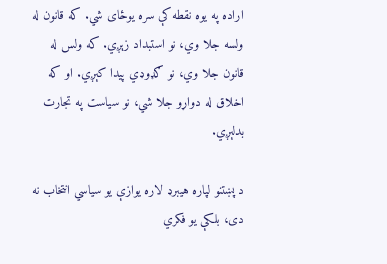اراده په یوه نقطه کې سره یوځای شي. که قانون له ولسه جلا وي، نو استبداد زېږي. که ولس له قانون جلا وي، نو ګډوډي پیدا کېږي. او که اخلاق له دواړو جلا شي، نو سیاست په تجارت بدلېږي.

د پښتنو لپاره هیبرډ لاره یوازې یو سیاسي انتخاب نه دی، بلکې یو فکري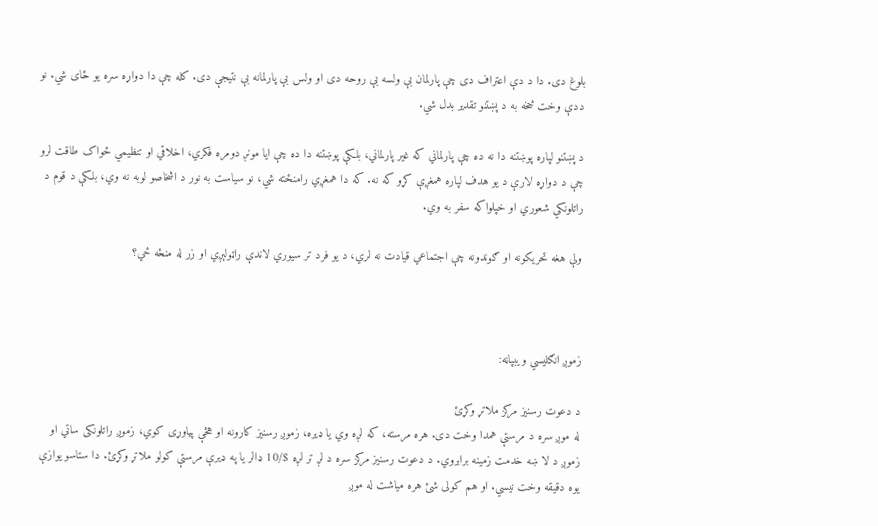بلوغ دی. دا د دې اعتراف دی چې پارلمان بې ولسه بې‌ روحه دی او ولس بې پارلمانه بې‌ نتیجې دی. کله چې دا دواړه سره یو ځای شي. نو ددې وخت څخه به د پښتنو تقدیر بدل شي.

د پښتنو لپاره پوښتنه دا نه ده چې پارلماني که غیر پارلماني، بلکې پوښتنه دا ده چې ایا مونږ دومره فکري، اخلاقي او تنظيمي ځواک طاقت لرو چې د دواړه لارې د یو هدف لپاره همغږې کړو که نه. که دا همغږي رامنځته شي، نو سیاست به نور د اشخاصو لوبه نه وي، بلکې د قوم د راتلونکي شعوري او خپلواکه سفر به وي.

ولې هغه تحریکونه او ګوندونه چې اجتماعي قیادت نه لري، د یو فرد تر سیوري لاندې راټولېږي او زر له منځه ځي؟



زموږ انګلیسي ویبپاڼه:

د دعوت رسنیز مرکز ملاتړ وکړئ
له موږ سره د مرستې همدا وخت دی. هره مرسته، که لږه وي یا ډیره، زموږ رسنیز کارونه او هڅې پیاوړی کوي، زموږ راتلونکی ساتي او زموږ د لا ښه خدمت زمینه برابروي. د دعوت رسنیز مرکز سره د لږ تر لږه $/10 ډالر یا په ډیرې مرستې کولو ملاتړ وکړئ. دا ستاسو یوازې یوه دقیقه وخت نیسي. او هم کولی شئ هره میاشت له موږ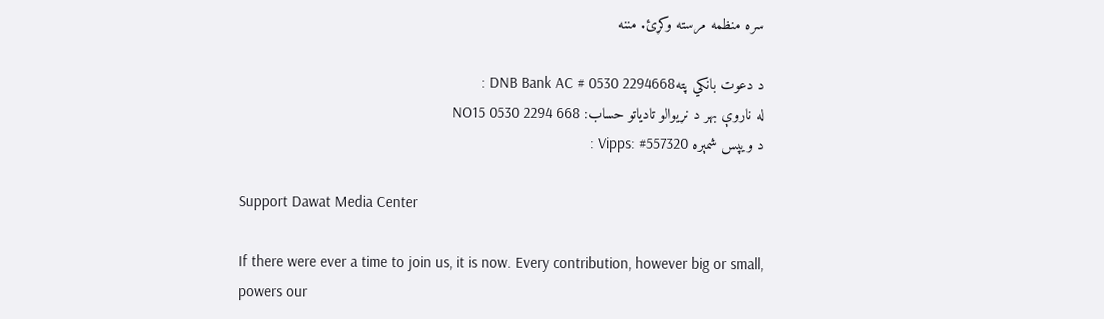سره منظمه مرسته وکړئ. مننه

د دعوت بانکي پتهDNB Bank AC # 0530 2294668 :
له ناروې بهر د نړیوالو تادیاتو حساب: NO15 0530 2294 668
د ویپس شمېره Vipps: #557320 :

Support Dawat Media Center

If there were ever a time to join us, it is now. Every contribution, however big or small, powers our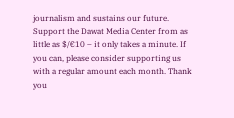journalism and sustains our future. Support the Dawat Media Center from as little as $/€10 – it only takes a minute. If you can, please consider supporting us with a regular amount each month. Thank you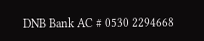DNB Bank AC # 0530 2294668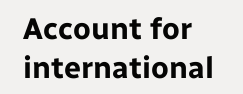Account for international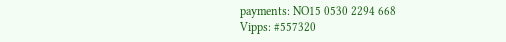payments: NO15 0530 2294 668
Vipps: #557320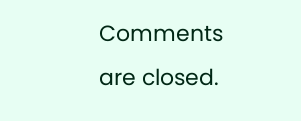Comments are closed.